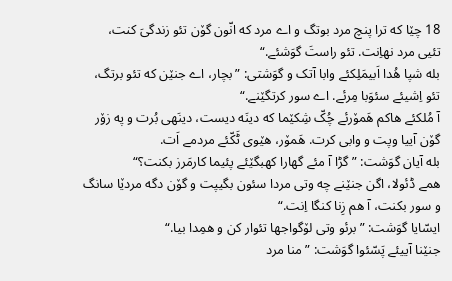18 چێا که ترا پنچ مرد بوتگ و اے مرد که انّون گۆن تئو زندگیَ کنت، تئیی مرد نهاِنت. تئو راستَ گوَشئے.“
بله شپا هُدا اَبیمَلِکئے وابا آتک و گوَشتی: ”بچار، اے جنێن که تئو برتگ، تئو اِشیئے سئوَبا مِرئے. اے سور کرتگێنے.“
آ مُلکئے هاکم هَمۆرئے چُکّ شِکێما که دینَه دیست، دینَهی بُرت و په زۆر گۆن آییا وپت و وابی کرت. هَمۆر، هێوی ٹَکّئے مردمے اَت.
بله آیان گوَشت: ”گڑا آ مئے گهارا کهبگێئے پئیما کارمَرز بکنت؟“
همے ڈئولا، اگن جنێنے چه وتی مردا سئون بگیپت و گۆن دگه مردێا سانگ و سور بکنت، آ هم زِنا کنگا اِنت.“
ایسّایا گوَشت: ”برئو وتی لۆگواجها تئوار کن و همِدا بیا.“
جنێنا آییئے پَسّئوا گوَشت: ”منا مرد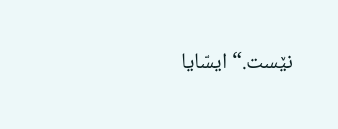نێست.“ ایسّایا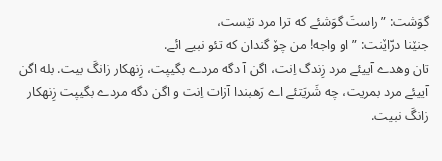گوَشت: ”راستَ گوَشئے که ترا مرد نێست،
جنێنا درّاێنت: ”او واجه! من چۆ گندان که تئو نبیے ائے.
تان وهدے آییئے مرد زِندگ اِنت، اگن آ دگه مردے بگیپت، زِنهکار زانگَ بیت. بله اگن آییئے مرد بمریت، چه شَریَتئے اے رَهبندا آزات اِنت و اگن دگه مردے بگیپت زِنهکار زانگَ نبیت.